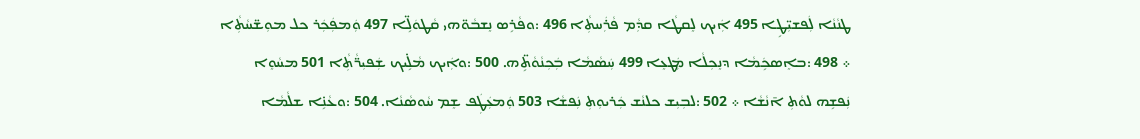ܛܢܵܢܵܐ ܠܲܦܫܝܼ̈ܛܹܐ 495 ܐܲܝܟ ܠܸܩܛܵܐ ܩܕܼܵܡ ܦܵܪܲܚܬܼܵܐ 496 :ܘܦܵܪܹܣ ܢܸܫܒܵܘ̈ܗܝ ܩܵܛܘܿܠܹ̈ܐ 497 ܘܲܡܦܲܟܲܪ ܟܠ ܡܘܼܫ̈ܚܵܬܼܵܐ ܀ 498 :ܒܐܸܣܟܹܿܡܵܐ ܕܢܸܟܼܠܵܐ ܡܲܛܥܸܐ 499 ܚܲܣܵܡܵܐ ܒܲܟܼܢܵܘܵܬܹ̈ܗ. 500 :ܘܐܲܝܟ ܡܵܠܹ̇ܝܟ ܫܲܦܝܼܪ̈ܵܬܼܵܐ 501 ܡܚܵܘܸܐ ܢܲܦܫܹܗ ܠܘܵܬܼ ܐ̄ܢܵܫܵܐ ܀ 502 :ܠܒܼܝܼܫ ܟܠܢܵܫ ܟܲܪܝܘܼܬܼ ܢܲܦܫܵܐ 503 ܘܲܡܥܲܛܲܦ ܫܸܡ ܚܵܘܣܵܢܵܐ. 504 :ܘܥܵܢܹ̇ܐ ܫܠܵܡܵܐ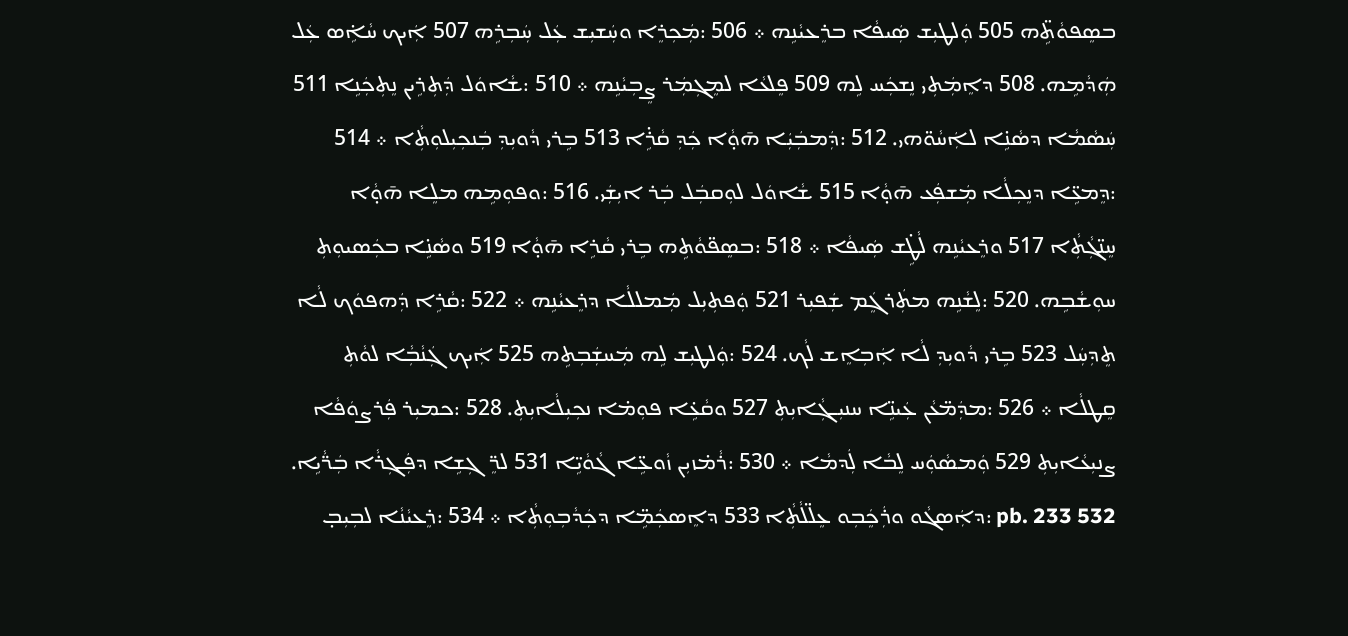ܒܣܸܦܘܵܬܹ̈ܗ 505 ܘܲܠܛܝܼܫ ܣܲܝܦܵܐ ܒܪܸܥܝܵܢܹܗ ܀ 506 :ܡܲܟܼܪܸܐ ܘܚܲܫܝܼܫ ܥܲܠ ܚܲܒܼܪܹܗ 507 ܐܲܝܟ ܚܵܐܹ̇ܣ ܥܲܠ ܗܲܕܵܡܹܗ. 508 ܕܐܸܡܲܬܼܝ ܢܸܫܟܲܚ ܠܹܗ 509 ܦܸܠܥܵܐ ܠܡܸܓܼܡܲܪ ܨܸܒܼܝܵܢܹܗ ܀ 510 :ܫܵܐܘܿܠ ܕܲܬܼܪܹܝܢ ܢܸܬܼܟܲܢܹܐ 511 ܚܲܣܵܡܵܐ ܕܣܵܢܹ̇ܐ ܠܐܲܚܵܘ̈ܗܝ. 512 :ܕܲܡܒܲܝܲܐ ܗ̄ܘ̣ܵܐ ܟܲܕܼ ܩܵܪܹ̇ܐ 513 ܒܹܪܝ ܕܵܘܝܼܕܼ ܒܲܢܟܼܝܼܠܘܼܬܼܵܐ ܀ 514 :ܕܸܡܥܹ̈ܐ ܕܢܸܟܼܠܵܐ ܡܲܫܦܲܥ ܗ̄ܘ̣ܵܐ 515 ܫܵܐܘܿܠ ܠܘܼܩܒܲܠ ܒܲܪ ܐܝܼܫܲܝ. 516 :ܘܦܘܼܡܹܗ ܡܠܸܐ ܗ̄ܘ̣ܵܐ ܚܸܢ̈ܓܼܵܬܼܵܐ 517 ܘܪܸܥܝܵܢܹܗ ܠܵܛܹ̇ܫ ܣܲܝܦܵܐ ܀ 518 :ܒܣܸܦ̈ܘܵܬܹܗ ܒܹܪܝ ܩܵܪܹܐ ܗ̄ܘ̣ܵܐ 519 ܘܣܵܢܹ̇ܐ ܒܟܲܣܝܘܼܬܼ ܚܘܼܫܵܒܹܗ. 520 :ܠܸܫܵܢܹܗ ܡܬܲܪܓܸܿܡ ܫܲܦܝܼܪ 521 ܘܲܦܬܼܝܼܠ ܡܲܡܠܠܵܐ ܕܪܸܥܝܵܢܹܗ ܀ 522 :ܩܵܪܹܐ ܕܲܗܦܘܿܟ ܠܵܐ ܬܸܕܼܚܲܠ 523 ܒܹܪܝ ܕܵܘܝܼܕܼ ܠܵܐ ܐܲܒܼܐܸܫ ܠܵܟ. 524 :ܘܲܠܛܝܼܫ ܠܹܗ ܡܲܚܫܲܒܼܬܹܗ 525 ܐܲܝܟ ܓܲܢܵܒܼܵܐ ܠܘܵܬܼ ܩܸܛܠܵܐ ܀ 526 :ܡܕܲܡ̈ܥܵܢ ܥܲܝܢܹ̈ܐ ܚܢܝܼܓܼܵܐܝܼܬܼ 527 ܘܩܵܥܹ̇ܐ ܦܘܼܡ̇ܐ ܢܟܼܝܼܠܵܐܝܼܬܼ. 528 :ܟܡܝܼܪ ܦܲܪܨܘܿܦܵܐ ܨܢܝܼܥܵܐܝܼܬܼ 529 ܘܲܡܣܵܘܲܚ ܠܸܒܵܐ ܠܲܕܡܵܐ ܀ 530 :ܪܵܡ̇ܙܝܼܢ ܙܵܘܥܹ̈ܐ ܓܵܘܵܝܹ̈ܐ 531 ܠܪܸ̈ܓܼܫܹܐ ܕܦܲܓܼܪܵܐ ܒܲܪ̈ܵܝܹܐ. pb. 233 532 :ܕܐܲܣܓܵܘ ܘܪܲܟܸܿܒܼܘ ܥܸܠ̈ܠܵܬܼܵܐ 533 ܕܐܸܣܟܲܡܹ̈ܐ ܕܟܲܕܵܒܼܘܼܬܼܵܐ ܀ 534 :ܪܸܥܝܵܢܵܐ ܠܒܼܝܼܒ̣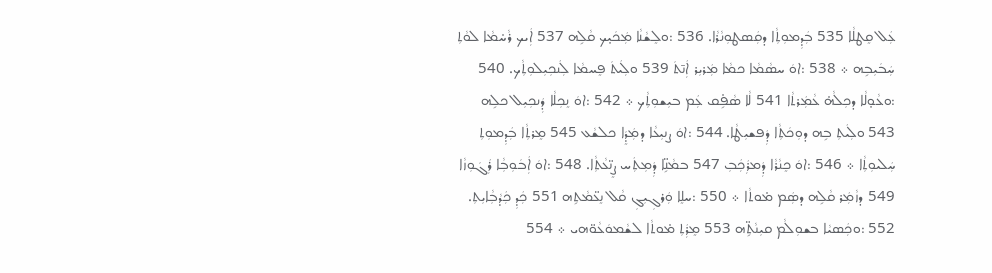ܥܲܠ ܩܸܛܠܵܐ 535 ܒܲܕܼܡܘܼܬܼܵܐ ܕܩܲܣܛܘܼܢܵܪܵܐ. 536 :ܘܠܸܫܵܢܵܐ ܡܲܟܿܝ̣ܟ ܩܵܠܹܗ 537 ܐܲܝܟ ܪܵܚ̇ܡܵܐ ܠܘܵܬܼ ܚܲܒܿܝܼܒܹܗ ܀ 538 :ܐܘܿ ܚܣܵܡܵܐ ܟܡܵܐ ܡܲܪܝܼܪ ܐܲܢ̄ܬܿ 539 ܘܠܲܝܬܿ ܦܸܚܡܵܐ ܠܲܢܟܼܝܼܠܘܼܬܼܵܟ. 540 :ܘܥܵܘ̣ܠܵܐ ܕܟܼܠܵܗ̇ ܥܵܡܲܪܬܵܐ 541 ܠܵܐ ܣܵܦܹ̇ܩ ܥܲܡ ܒܝܼܫܘܼܬܼܵܟ ܀ 542 :ܐܘܿ ܢܸܟܼܠܵܐ ܕܲܢܟܼܝܼܠ ܟܠܹܗ 543 ܘܠܲܝܬܼ ܒܹܗ ܕܘܼܟܿܬܼܵܐ ܕܲܦܫܝܼܛܵܐ. 544 :ܐܘܿ ܨܢܝܼܥܵܐ ܕܡܲܕܸܿܐ ܟܠܫܵܥ 545 ܡܸܪܬܼܵܐ ܒܲܕܼܡܘܼܬܼ ܚܲܠܝܘܼܬܼܵܐ ܀ 546 :ܐܘܿ ܟܸܢܵܪܵܐ ܕܲܡܪܲܟܲܒܼ 547 ܒܡܵܢܹ̈ܐ ܕܲܡܼܬܲܚ ܨܸܢ̈ܥܵܬܼܵܐ. 548 :ܐܘܿ ܐܲܒܿܘܼܒܼܵܐ ܪܲܓܿܘܼܙܵܐ 549 ܕܙܵܡܲܪ ܩܵܠܹܗ ܕܣܲܡ ܡ̇ܘܬܵܐ ܀ 550 :ܚܠܸܐ ܘܲܪܓܼܝܼܓܼ ܩܵܠ ܢܸܥ̈ܡܵܬܹܗ 551 ܟܲܕܼ ܟܲܕܵܒܼܵܐܝܼܬܼ. 552 :ܘܟܲܣܝܵܐ ܒܫܘܼܠܵܡ ܩܝܼܢܵܬܹ̈ܗ 553 ܡܸܪܲܬܼ ܡ̇ܘܬܵܐ ܠܫܵܡܘܿܥܵܘ̈ܗܝ ܀ 554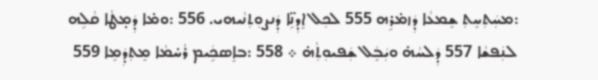:ܡܚܲܬܼܚܸܬܼ ܫܸܡܥܵܐ ܕܲܙܡ̇ܪܹܗ 555 ܠܟܼܠ ܐܸܕܼܢܹ̈ܐ ܕܲܢܨܘܼܬܼܢܵܝܗܝ. 556 :ܘܡ̇ܐ ܕܲܡ̣ܛܵܐ ܩܵܠܹܗ ܠܢܲܦܫܵܐ 557 ܕܲܠܚܵܗ̇ ܘܝܲܒܸܿܠ ܫܲܦܝܘܼܬܼܵܗ̇ ܀ 558 :ܒܐܸܣܟܹܿܝܡ ܪܵܚ̇ܡܵܐ ܡܸܬܼܕܲܡܸܐ 559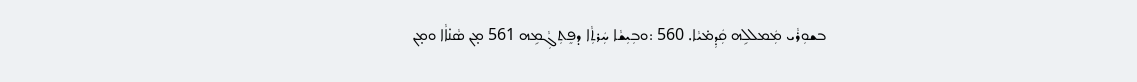ܒܫܘܼܪܵܝ ܡܲܡܠܠܹܗ ܩܲܕܼܡ̇ܝܵܐ. 560 :ܘܒܼܝܼܫܵܐ ܚܲܪܬܼܵܐ ܕܦܸܬܼܓܼܵܡܹܗ 561 ܡ̣ܢ ܣܵܢ̇ܐܵܐ ܘܡ̣ܢ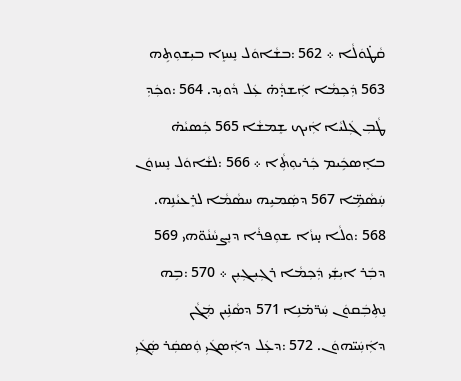ܩܵܛ̇ܘܿܠܵܐ ܀ 562 :ܒܫܵܐܘܿܠ ܢܸܚܙܸܐ ܒܝܼܫܘܼܬܹܗ 563 ܕܲܟܼܡܵܐ ܐܲܫܕ̣ܵܗ̇ ܥܲܠ ܕܵܘܝܼܕ. 564 :ܘܟܲܕܼ ܛܵܒܼ ܓܲܠܝܵܐ ܐܲܝܟ ܫܸܡܫܵܐ 565 ܟܲܣܝܵܗ̇ ܒܐܸܣܟܹܿܝܡ ܟܲܪܝܘܼܬܼܵܐ ܀ 566 :ܠܫܵܐܘܿܠ ܢܸܚܙܘܿܢ ܚܲܣܵܡܹ̈ܐ 567 ܕܣܲܡܝܹܗ ܚܣܵܡܵܐ ܠܪܸܥܝܵܢܹܗ. 568 :ܘܠܵܐ ܚ̣ܙܵܐ ܫܘܼܦܪܵܐ ܕܢܸܨܚܵܢܵܘ̈ܗܝ 569 ܕܒܲܪ ܐܝܼܫܲܝ ܕܲܟܼܡܵܐ ܪܓܼܝܼܓܼܝܼܢ ܀ 570 :ܒܹܗ ܢܸܬܼܒܲܩܘܿܢ ܚܲܪ̈ܡ̇ܢܹܐ 571 ܕܣܵܢܹ̇ܝܢ ܡܲܓܵܢ ܕܐܲܚܲܝ̈ܗܘܿܢ. 572 :ܕܥܲܠ ܕܐܲܣܓܿܝܼ ܘܲܣܩܲܪ ܣܲܓܿܝܼ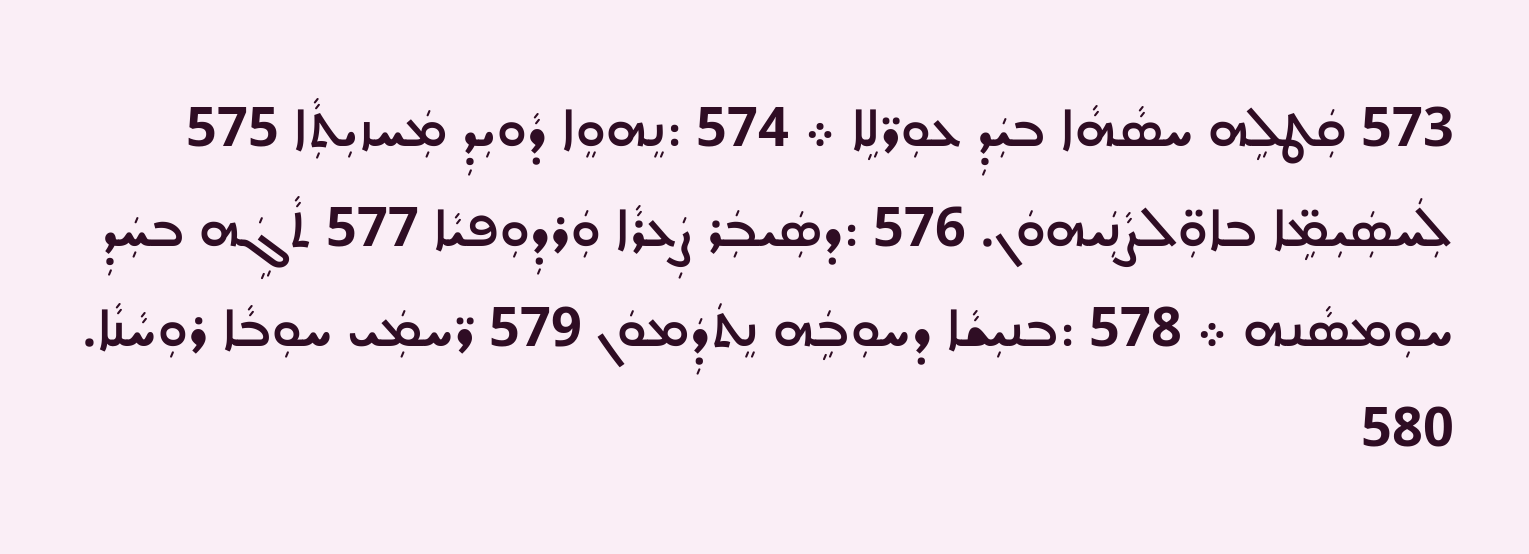573 ܩܲܛܠܹܗ ܚܣܵܗܵܐ ܒܝܲܕܼ ܥܘܼܪ̈ܠܹܐ ܀ 574 :ܢܸܗܘܸܐ ܕܵܘܝܼܕܼ ܡܲܚܙܝܼܬܼܵܐ 575 ܠܲܚܣܲܝܼܡܹ̈ܐ ܒܐܘܼ̈ܠܨܵܢܲܝܗܘܿܢ. 576 :ܕܣܲܝܒܲܪ ܨܲܥܪܵܐ ܘܲܪܕܼܘܼܦܝܵܐ 577 ܬܵܓܹܿܗ ܒܚܲܕܼ ܚܘܼܡܣܵܢܗ ܀ 578 :ܒܢܝܼܫܵܐ ܕܚܘܼܒܹܿܗ ܢܸܬܿܕܲܡܘܿܢ 579 ܪ̈ܚܡܲܝ ܚܘܼܒܵܐ ܪܘܼܚܵܢܵܐ. 580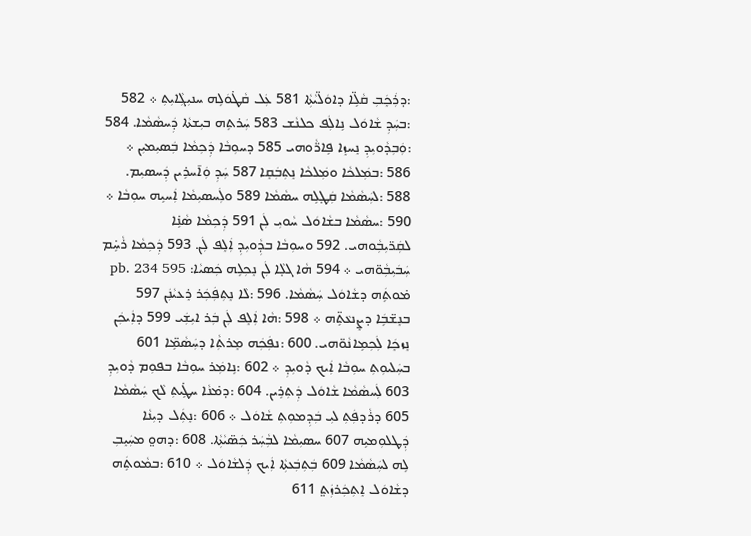:ܕܪܲܟܸܿܒܼ ܩܵܠܹ̈ܐ ܕܐܘܿܠ̈ܝܵܬܼܵܐ 581 ܥܲܠ ܩܵܛ̇ܘܿܠܹܗ ܚܢܝܼܓܼܵܐܝܼܬܼ ܀ 582 :ܒܚܲܕܼ ܫܵܐܘܿܠ ܢܹܐܠܲܦ ܟܠܢܵܫ 583 ܚܲܪܬܹܗ ܒܝܼܫܬܵܐ ܕܲܚܣܵܡܵܐ. 584 :ܘܲܒܼܕܵܘܝܼܕܼ ܢܸܚܙܸܐ ܦܹܐܪ̈ܵܘܗܝ 585 ܕܚܘܼܒܵܐ ܕܲܟܼܡܵܐ ܒܲܣܝܼܡܝܼܢ ܀ 586 :ܒܡܲܠܟܵܐ ܘܡܲܠܟܵܐ ܢܸܬܼܒܲܩܸܐ 587 ܚܲܕܼ ܘܲܐ̄ܚܪܹܝܢ ܕܲܚܣܝܼܡ. 588 :ܠܚܲܣܵܡܵܐ ܩܲܛ̣ܠܹܗ ܚܣܵܡܵܐ 589 ܘܠܲܚܣܝܼܡܵܐ ܐܲܚܝܹܗ ܚܘܼܒܵܐ ܀ 590 :ܚܣܵܡܵܐ ܒܫܵܐܘܿܠ ܚܵܘܝܼ ܠܲܢ 591 ܕܲܟܼܡܵܐ ܣܵܢܹ̇ܐ ܠܩܲܪ̈ܝܼܒܼܵܘܗܝ. 592 ܘܚܘܼܒܵܐ ܒܕܼܵܘܝܼܕܼ ܐܲܠܸܦ ܠܲܢ. 593 ܕܲܟܼܡܵܐ ܪܵܚܹ̇ܡ ܚܲܒܿܝܼܒܼܵܘ̈ܗܝ ܀ 594 ܗܵܐ ܓܠ̣ܵܐ ܠܲܢ ܢܸܟܼܠܹܗ ܟܲܣܝܵܐ: pb. 234 595 ܡ̇ܘܬܹܿܗ ܕܫܵܐܘܿܠ ܚܲܣܵܡܵܐ. 596 :ܠܵܐ ܢܸܬܼܦܲܟܲܪ ܪܸܥܝܵܢܲܢ 597 ܒܢܸܫ̈ܒܹܿܐ ܕܨܸܢܥܵܬܹ̈ܗ ܀ 598 :ܗܵܐ ܐܲܠܸܦ ܠܲܢ ܒܲܪ ܐܝܼܫܲܝ 599 ܕܐܲܝܟܲܢ ܢܸܙܟܸܿܐ ܠܲܟܼܡܹܐܢܵܘ̈ܗܝ. 600 :ܢܦܲܟܲܗ ܡܸܪܬܼܵܐ ܕܚܲܣܵܡܹ̈ܐ 601 ܒܚܲܠܝܘܼܬܼ ܚܘܼܒܵܐ ܐܲܝܟ ܕܵܘܝܼܕܼ ܀ 602 :ܢܹܐܡܲܪ ܚܘܼܒܵܐ ܒܦܘܼܡ ܕܵܘܝܼܕܼ 603 ܠܲܚܣܵܡܵܐ ܫܵܐܘܿܠ ܕܲܬܼܪܹܝܢ. 604 :ܕܡ̇ܢܵܐ ܚܛܹ̇ܝܬܼ ܠܵܟ ܚܲܣܵܡܵܐ 605 ܕܪܵܕܦܲܬܼ ܠܝܼ ܒܲܕܼܡܘܼܬܼ ܫܵܐܘܿܠ ܀ 606 :ܢܸܬܼܿܠ ܕܝܼܢܵܐ ܕܲܛܠܘܼܡܝܹܗ 607 ܚܣܝܼܡܵܐ ܠܒܼܵܚܲܪ ܟܲܣ̈ܝܵܬܼܵܐ. 608 :ܕܗܘ̤ ܡܚܲܝܸܒܼ ܠܹܗ ܠܚܲܣܵܡܵܐ 609 ܒܲܬܼܒܲܥܬܼܵܐ ܐܲܝܟ ܕܲܠܫܵܐܘܿܠ ܀ 610 :ܒܡܵܘܬܹܿܗ ܕܫܵܐܘܿܠ ܐܸܬܼܟܲܪܙܲܬ̤ 611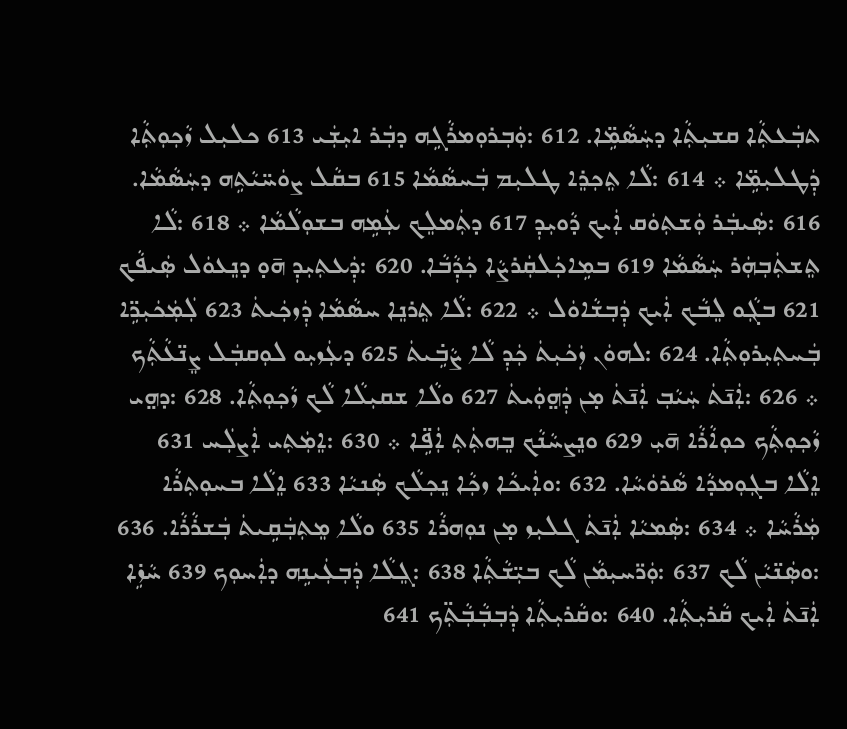ܬܒܲܥܬܼܵܐ ܩܫܝܼܬܼܵܐ ܕܚܲܣܵܡܹ̈ܐ. 612 :ܘܲܒܼܪܘܼܡܪܵܓܹܗ ܕܒܲܪ ܐܝܼܫܲܝ 613 ܟܠܝܼܠ ܙܵܟܼܘܼܬܼܵܐ ܕܲܛܠܝܼܡܹ̈ܐ ܀ 614 :ܠܵܐ ܬܸܟܼܪܸܐ ܛܠܝܼܡ ܒܲܚܣܵܡܵܐ 615 ܒܩܵܠ ܨܘܿܚ̈ܝܵܬܹܗ ܕܚܲܣܵܡܵܐ. 616 :ܣܲܝܒܲܪ ܘܲܫܬܼܘܿܩ ܐܲܝܟ ܕܵܘܝܼܕܼ 617 ܕܬܲܡܠܸܟ ܥܲܡܹܗ ܒܫܘܼܠܵܡܵܐ ܀ 618 :ܠܵܐ ܬܸܫܬܲܒܼܗܲܪ ܚܲܣܵܡܵܐ 619 ܒܡܹܐܟܲܠܩܲܪܨܵܐ ܟܲܕܼܵܒܵܐ. 620 :ܕܲܥܬܼܝܼܕܼ ܗ̄ܘ̣ ܕܢܸܥܘܿܠ ܣܲܝܦܵܟ 621 ܒܓܼܵܘ ܠܸܒܵܟ ܐܲܝܟ ܕܲܒܼܫܵܐܘܿܠ ܀ 622 :ܠܵܐ ܬܸܪܢܸܐ ܚܣܵܡܵܐ ܕܲܙܟܲܝܬܿ 623 ܠܲܡܲܟܿܝܼܪܹ̈ܐ ܒܲܚܬܼܝܼܪܘܼܬܼܵܐ. 624 :ܠܗܘܿܢ ܙܲܟܿܝܼܬܿ ܟܲܕܼ ܠܵܐ ܨܵܒܹ̇ܝܬܿ 625 ܕܥܲܙܝܼܘ ܠܘܼܩܒܲܠ ܨܸܢ̈ܥܵܬܼܵܟ ܀ 626 :ܐܲܢ̄ܬܿ ܚܲܝܵܒܼ ܐܲܢ̄ܬܿ ܡ̣ܢ ܕܲܗ̤ܘܲܝܬܿ 627 ܘܠܵܐ ܫܩܝܼܠܵܐ ܠܵܟ ܙܵܟܼܘܼܬܼܵܐ. 628 :ܕܗ̤ܝ ܙܵܟܼܘܼܬܼܵܟ ܟܘܼܐܵܪܵܐ ܗ̄ܝܼ 629 ܘܢܸܨܚܵܢܵܟ ܒܸܗܬܲܬܼ ܐܲܦܹ̈ܐ ܀ 630 :ܐܸܡܲܬܼܝ ܐܲܨܠܲܚ 631 ܐܸܠܵܐ ܒܓܼܘܼܡܕܵܐ ܣܵܪܘܿܚܵܐ. 632 :ܘܐܲܝܟܵܐ ܙܟܼܵܐ ܢܸܟܼܠܵܟ ܣܲܢܝܵܐ 633 ܐܸܠܵܐ ܒܚܘܼܬܼܪܵܐ ܡܲܪܵܚܵܐ ܀ 634 :ܣܲܡܝܵܐ ܐܲܢ̄ܬܿ ܓܠܝܼܙ ܡ̣ܢ ܢܘܼܗܪܵܐ 635 ܘܠܵܐ ܡܸܬܼܒܲܩܹܝܬܿ ܒܲܫܪܵܪܵܐ. 636 :ܘܣܲܢ̈ܝܵܢ ܠܵܟ 637 :ܘܲܪ̈ܚܝܼܡܵܢ ܠܵܟ ܒܝܼ̈ܫܵܬܼܵܐ 638 :ܓܸܠܵܐ ܕܲܒܼܥܲܝܢܹܗ ܕܐܲܚܘܼܟ 639 ܚܵܙܹ̇ܐ ܐܲܢ̄ܬܿ ܐܲܝܟ ܩܵܪܝܼܬܼܵܐ. 640 :ܘܩܵܪܝܼܬܼܵܐ ܕܲܒܼܒܼܵܒܼܵܬܼ̈ܟ 641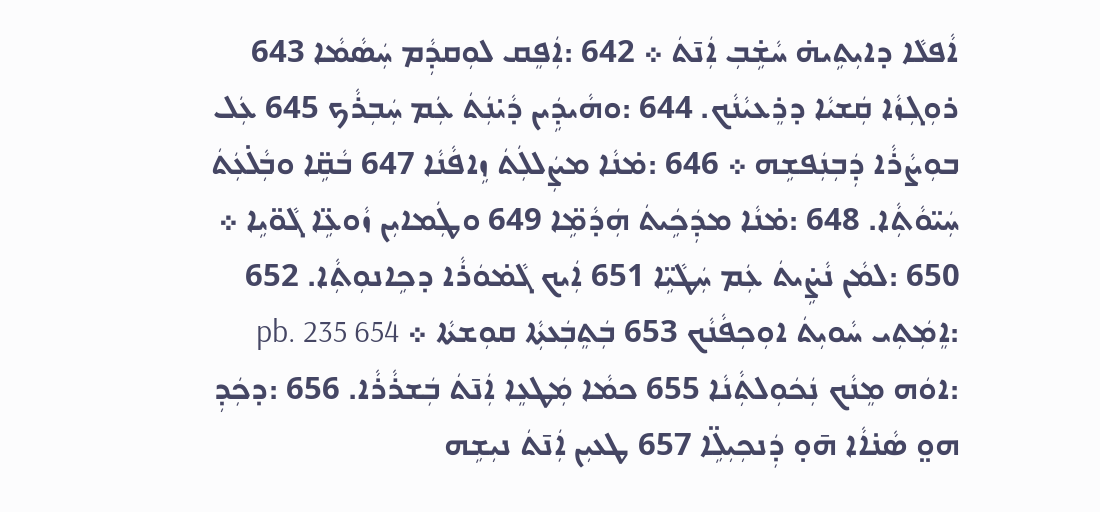ܐܵܦܠܵܐ ܕܐܝܼܬܹܝܗ̇ ܚܵܫܹ̇ܒܼ ܐܲܢ̄ܬܿ ܀ 642 :ܐܲܦܸܩ ܠܘܼܩܕܼܵܡ ܚܲܣܵܡܵܐ 643 ܪܘܼܓܼܙܵܐ ܩܲܫܝܵܐ ܕܪܸܥܝܵܢܵܟ. 644 :ܘܗܵܝܕܹܿܝܢ ܕܵܝ̇ܢܲܬܿ ܥܲܡ ܚܲܒܼܪܵܟ 645 ܥܲܠ ܒܘܼܨܵܪܵܐ ܕܲܒܼܢܲܦܫܹܗ ܀ 646 :ܡ̇ܢܵܐ ܡܨܲܠܠܲܬܿ ܙܹܐܦܵܢܵܐ 647 ܒܵܩܹ̈ܐ ܘܒܼܵܠ̇ܥܲܬܿ ܚܲܝ̈ܘܵܬܼܵܐ. 648 :ܡ̇ܢܵܐ ܡܕܲܟܹܿܝܬܿ ܗܲܕܵܡܹ̈ܐ 649 ܘܛܲܡܐܝܼܢ ܙܵܘܥܹ̈ܐ ܓܵܘ̈ܝܹܐ ܀ 650 :ܠܡܵܢ ܢܵܨܹ̇ܝܬܿ ܥܲܡ ܚܲܛܵܝܹ̈ܐ 651 ܐܲܝܟ ܓܵܡ̇ܘܿܪܵܐ ܕܟܹܐܢܘܼܬܼܵܐ. 652 :ܐܸܡܲܬܼܝ ܚܵܘܝܼܬܿ ܐܘܼܟܼܦܵܢܵܟ 653 ܒܲܬܸܒܲܥܬܼܵܐ ܩܘܼܫܬܵܐ ܀ pb. 235 654 :ܐܘܿܗ ܡܸܢܵܟ ܢܲܟܿܘܼܠܬܼܵܢܵܐ 655 ܟܡܵܐ ܡܲܛܥܸܐ ܐܲܢ̄ܬܿ ܒܲܫܪܵܪܵܐ. 656 :ܕܟܲܕܼ ܗܘ̤ ܣܵܢ̇ܐܵܐ ܗ̄ܘ̣ ܕܲܢܟܼܝܼܠܹ̈ܐ 657 ܛܥܝܼܢ ܐܲܢ̄ܬܿ ܢܝܼܫܹܗ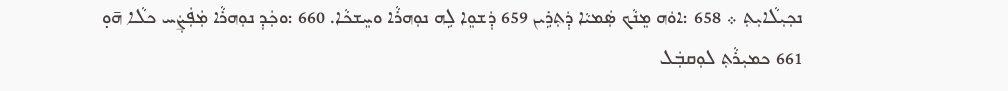ܢܟܼܝܼܠܵܐܝܼܬܼ ܀ 658 :ܐܘܿܗ ܡܸܢܵܟ ܣܲܡܝܵܐ ܕܲܬܼܪܹܝܢ 659 ܕܲܫܘܸܐ ܠܹܗ ܢܘܼܗܪܵܐ ܘܚܸܫܟܵܐ. 660 :ܘܟܲܕܼ ܢܘܼܗܪܵܐ ܡܲܦܲܨܲܚ ܟܠܵܐ ܗ̄ܘ̣ 661 ܟܡܝܼܪܵܬܼ ܠܘܼܩܒܲܠ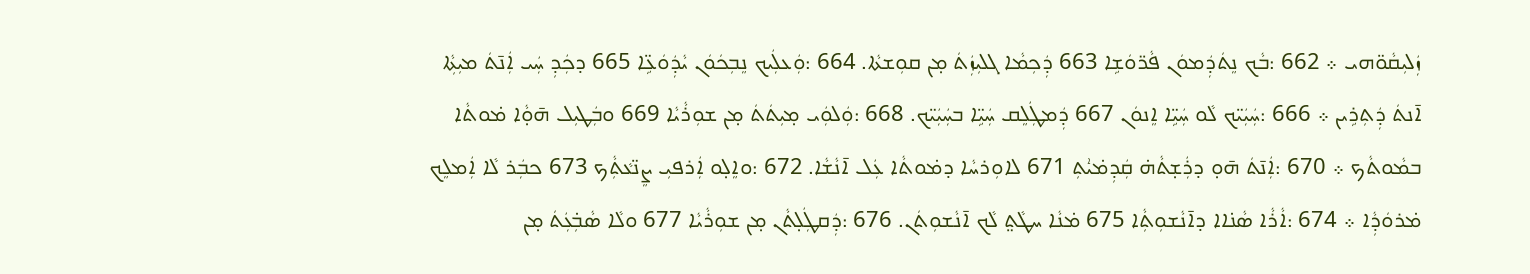ܙܲܠܝܼܩܵܘ̈ܗܝ ܀ 662 :ܒܵܟ ܢܸܬܿܕܲܡܘܿܢ ܦܵܪ̈ܘܿܫܹܐ 663 ܕܲܟܼܡܵܐ ܓܠܝܼܙܲܬܿ ܡ̣ܢ ܩܘܼܫܬܵܐ. 664 :ܘܲܥܠܲܝܟ ܢܸܒܼܟܿܘܿܢ ܝܵܕܲܘܿܥܹ̈ܐ 665 ܕܟܲܕܼ ܚܲܝ ܐܲܢ̄ܬܿ ܡܝܼܬܼܵܐ ܐ̄ܢܬܿ ܕܲܬܼܪܹܝܢ ܀ 666 :ܚܲܝܲܝ̈ܟ ܠܵܘ ܚܲܝܹ̈ܐ ܐܸܢܘܿܢ 667 ܕܲܡܛܲܠܸܩ ܚܲܝܹ̈ܐ ܒܚܲܝܲܝ̈ܟ. 668 :ܘܲܠܘܲܝ ܡ̣ܝܼܬܿܬܿ ܡ̣ܢ ܫܘܼܪܵܝܵܐ 669 ܘܒܲܛܝܼܠ ܗ̄ܘ̣ܵܐ ܡ̇ܘܬܵܐ ܒܡܵܘܬܵܟ ܀ 670 :ܐܲܢ̄ܬܿ ܗ̄ܘ̣ ܕܪܲܫ̣ܬܵܗ̇ ܩܲܕܼܡ̇ܝܑܬܼ 671 ܠܐܘܼܪܚܵܐ ܕܡ̇ܘܬܵܐ ܥܲܠ ܐ̄ܢܵܫܵܐ. 672 :ܘܐܸܠ̣ܘ ܐܲܪܦܝܼ ܨܸܢ̈ܥܵܬܼܵܟ 673 ܟܒܲܪ ܠܵܐ ܐܲܡܠܸܟ ܡ̇ܪܘܿܕܼܵܐ ܀ 674 :ܐܵܪܵܐ ܣܵܢ̇ܐܐ ܕܐ̄ܢܵܫܘܼܬܼܵܐ 675 ܡ̇ܢܵܐ ܚܛܵܬ̤ ܠܵܟ ܐ̄ܢܵܫܘܼܬܿܢ. 676 :ܕܲܩܛܲܠ̣ܬܵܢ ܡ̣ܢ ܫܘܼܪܵܝܵܐ 677 ܘܠܵܐ ܣܵܒܼ̇ܥܲܬܿ ܡ̣ܢ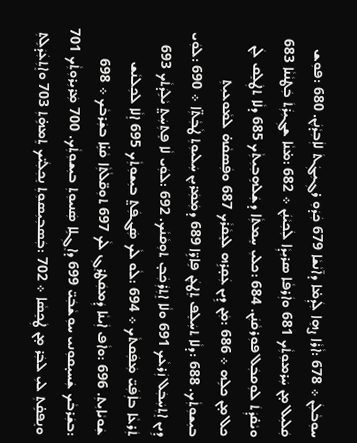ܚܘܼܒܵܠܲܢ ܀ 678 :ܐܵܪܵܐ ܨܗܸܐ ܠܲܕܼܡ̇ܐ ܕܐ̄ܢܵܫܵܐ 679 ܟܲܕܿܘܼ ܪܓܼܝܼܓܲܬܿ ܠܐܲܒܼܕܵܢܲܢ. 680 :ܦܘܼܫ ܩܲܠܝܼܠ ܡ̣ܢ ܚܲܪܡܘܼܬܼܵܟ 681 ܘܐܲܪܦܵܐ ܣܪܝܼܕܼܵܐ ܠܲܟܼܝܵܢܲܢ ܀ 682 :ܡ̇ܢܵܐ ܫܓܼܝܼܪܲܬܿ ܒܲܛܢܵܢܵܐ 683 ܘܝܵܩ̇ܕܲܬܿ ܠܘܼܩܒܲܠ ܦܘܼܪܩܵܢܲܢ. 684 :ܟܠܝܼ ܚܸܡܬܼܵܐ ܕܫܲܠܗܹܒܼܝܼܬܼܵܟ 685 ܕܠܵܐ ܬܛܲܠܸܩ ܠܲܢ ܟܠ ܡ̣ܢ ܟܠܹܗ ܀ 686 :ܡܲܢ ܕܹܝܢ ܥܲܩ̣ܪܹܗ ܠܥܸܩܵܪܵܟ 687 ܘܦܲܣܩܵܗ̇ ܠܡܵܘܥܝܼܬܼ ܒܝܼܫܘܼܬܼܵܟ. 688 :ܕܠܵܐ ܬܚܲܠܸܦ ܬܸܛܥܲܢ ܦܹܐܪܹ̈ܐ 689 ܕܡܲܡܲܪܝܼܢ ܚܲܠܝܘܼܬܼ ܛܵܒܼܵܬܼ̈ܐ ܀ 690 :ܠܘܲܝ ܕܹܝܢ ܐܸܬܼܚܲܒܲܠ ܙܲܪܥܵܟ 691 ܘܠܵܐ ܐܸܬܼܪܲܟܲܒ̣ ܬܘܼܩܵܢܵܟ. 692 :ܠܘܲܝ ܠܵܐ ܦܸܬܼܚܲܬ̤ ܝܵܠܹܕܿܬܵܟ 693 ܬܲܪܥܵܐ ܒܐܲܦܲܝ̈ ܡܲܦܲܩܬܵܟ ܀ 694 :ܠܵܘ ܠܵܟ ܣܲܓܦܲܬ̤ ܒܝܼܫܘܼܬܼܵܟ 695 ܐܸܠܵܐ ܠܟܼܠܢܵܫ ܫܲܘܝܵܐܝܼܬܼ. 696 :ܘܐܵܦ ܐܲܝܢܵܐ ܕܲܡܩܲܛܪܸܓܼ ܠܵܟ 697 ܬܘܼܩ̈ܠܵܬܼܵܐ ܩܵܢܹ̇ܐ ܒܫܲܪܒܵܟ ܀ 698 :ܒܫܲܪܒܵܟ ܫܲܚܝ̣ܩܘܼܢܝ ܚܘܼܫܵܒܲܝ̈ 699 ܕܐܸܓܼܠܹܐ ܣܲܢܝܘܼܬܼ ܒܝܼܫܘܼܬܼܵܟ. 700 ܡܲܪܝܼܪܘܼܬܼܵܟ 701 ܘܢܸܦܩܹ̇ܬܼ ܠܝܼ ܠܒܲܪ ܡ̣ܢ ܛܲܟܸܣܵܐ ܀ 702 :ܒܲܣܒܼܝܼܣܘܼܬܼ ܢܸܟܼܠܲܝ̈ܟ ܬܸܡܗܹ̇ܬܼ 703 ܘܐܸܬܼܥܲܕܿܠܹܬܼ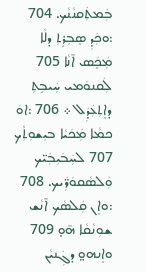ܒܲܡܬܲܩܢܵܢܵܟ. 704 :ܘܟܲܕܼ ܣܸܒܼܪܹܬܼ ܕܠܵܐ ܡܲܟܸܿܣ ܐ̄ܢܵܐ 705 ܠܲܩܢܘܿܡܝ ܚܲܝܒܹܬܼ ܕܐܸܬܼܥܲܕܲܠ ܀ 706 :ܐܘܿ ܟܡܵܐ ܡܲܟܿܝܵܐ ܒܝܼܫܘܼܬܼܵܟ 707 ܠܚܲܒܿܝܼܒܲܝ̈ܟ ܘܲܠܣܵܩܘܿܪ̈ܲܝܟ. 708 :ܘܐܸܢ ܩܲܠܣܵܟ ܐ̄ܢܵܫ ܫܘܼܢܵܩܵܐ ܗ̄ܘ̣ 709 ܘܐܸܢܗܘ̤ ܕܓܲܢܝܵܢ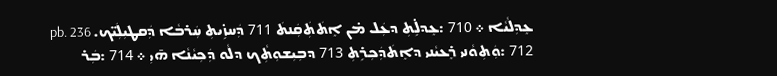ܥܸܕܼܠܵܝܵܐ ܀ 710 :ܥܸܕܠܹ̇ܬܼ ܕܥܲܠ ܡ̇ܢ ܐܸܬܿܬܲܩܲܢܬܿ 711 ܕܲܚܙܹ̇ܝܬܼ ܚܲܪܒܵܐ ܕܲܩܛܝܼܠܲܝ̈ܟ. pb. 236 712 :ܘܲܬܼܘܵܢܝ ܪܸܥܝܵܢܝ ܕܐܸܬܿܕܲܟܼܪܹܬܼ 713 ܕܒܼܝܼܫܘܼܬܼܵܟ ܕܠܵܘ ܕܲܟܼܝܵܢܵܐ ܗ̄ܝܼ ܀ 714 :ܒܲܪ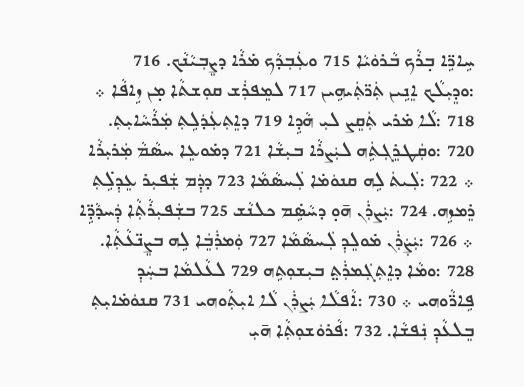ܚܹܐܪܹ̈ܐ ܒ̣ܪܵܟ ܒܵܪܘܿܝܵܐ 715 ܘܥܲܒܼܕܵܟ ܡ̇ܪܵܐ ܕܨܸܒܼܝܵܢܵܟ. 716 :ܘܕܸܝܼܠܵܟ ܐܸܢܹܝܢ ܬܲܪ̈ܬܲܝܗܹܝܢ 717 ܠܡܸܦܪܲܫ ܩܘܼܫܬܵܐ ܡ̣ܢ ܙܹܐܦܵܐ ܀ 718 :ܠܵܐ ܡ̇ܪܝ ܬܲܩܸܨ ܠܝܼ ܗܵܕܹܐ 719 ܕܐܸܬܼܥܲܕܿܠܹܬܼ ܡܲܪܵܚܵܐܝܼܬܼ. 720 :ܘܩܲܛܪܸܓܼܬܹܿܗ ܠܝܲܨܪܵܐ ܒܝܼܫܵܐ 721 ܕܡ̇ܘܥܸܐ ܚܣܵܡܵ ܡܲܪܝܼܪܵܐ ܀ 722 :ܠܲܝܬܿ ܠܹܗ ܩܢܘܿܡ̇ܐ ܠܲܚܣܵܡܵܐ 723 ܕܕܲܡ ܫܲܦܝܼܪ ܥܸܕܼܠܹ̇ܬܼ ܪܸܡܙܹܗ. 724 :ܝܲܨܪܲܢ ܗ̄ܘ̣ ܕܚܵܣܹ̇ܡ ܟܠܢܵܫ 725 ܒܫܲܦܝܼܪܵܬܼܵܐ ܕܲܚܕܵܕܹ̈ܐ ܀ 726 :ܝܲܨܲܪܲܢ ܡ̇ܘܠܸܕܼ ܠܲܚܣܵܡܵܐ 727 ܘܲܡܪܲܒܸܿܐ ܠܹܗ ܒܨܸܢ̈ܥܵܬܼܵܐ. 728 :ܘܡܵܐ ܕܐܸܬܼܓܲܡܪܲܬ̤ ܒܝܼܫܘܼܬܹܗ 729 ܠܥܵܠܡܵܐ ܒܚܲܕܼ ܦܹܐܪ̈ܵܘܗܝ ܀ 730 :ܐܵܦܠܵܐ ܝܲܨܪܲܢ ܠܵܐ ܐܝܼܬܼܵܘܗܝ 731 ܩܢܘܿܡ̇ܐܝܼܬܼ ܒܸܠܥܵܕܼ ܢܲܦܫܵܐ. 732 :ܦܵܪܘܿܫܘܼܬܼܵܐ ܗ̄ܝܼ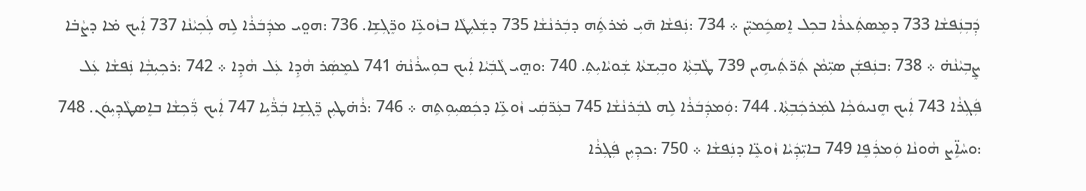ܕܲܒܼܢܲܦܫܵܐ 733 ܕܡܸܣܬܲܥܪܵܐ ܒܟܼܠ ܐܸܣܟܹܿܡܝܼ̈ܢ ܀ 734 :ܢܲܦܫܵܐ ܗ̄ܝܼ ܡ̇ܪܬܹܿܗ ܕܒܲܪܢܵܫܵܐ 735 ܕܫܲܠܝܼܛܵܐ ܒܙܵܘܥܹ̈ܐ ܘܪܸ̈ܓܼܫܹܐ. 736 :ܗܘ̤ܝ ܡܕܲܒܿܪܵܐ ܠܹܗ ܠܲܟܼܝܵܢܵܐ 737 ܐܲܝܟ ܡ̇ܐ ܕܨܵܒ̇ܐ ܨܸܒܼܝܵܢܵܗ̇ ܀ 738 :ܒܢܲܦܫܲܢ ܣܝܼ̈ܡܵܢ ܬܲܪ̈ܬܲܝܗܹܝܢ 739 ܛܵܒܼܬܼܵܐ ܘܒܼܝܼܫܬܵܐ ܫܲܘܝܵܐܝܼܬܼ. 740 :ܘܗ̤ܝ ܓܵܒܲܝܵܐ ܐܲܝܟ ܒܘܼܚܪܵܢܵܗ̇ 741 ܠܡܸܣܲܪ ܗܵܕܹܐ ܥܲܠ ܗܵܕܹܐ ܀ 742 :ܪܟܼܝܼܒܼܵܐ ܢܲܦܫܵܐ ܥܲܠ ܦܲܓܼܪܵܐ 743 ܐܲܝܟ ܗܸܢܝܘܿܟܼܵܐ ܠܡܲܪܟܲܒܼܬܼܵܐ. 744 :ܘܲܡܕܲܒܿܪܵܐ ܠܹܗ ܠܒܲܪܢܵܫܵܐ 745 ܒܥܲܪ̈ܩܲܝ ܙܵܘܥܹ̈ܐ ܕܟܲܣܝܼܘܼܬܹܗ ܀ 746 :ܪܵܗ̇ܛܝܼܢ ܪܸ̈ܓܼܫܹܐ ܒܲܪ̈ܵܝܹܐ 747 ܐܲܝܟ ܪ̈ܲܟܼܫܵܐ ܒܐܸܣܛܵܕܼܝܼܘܿܢ. 748 :ܘܚܵܐܹ̈ܨ ܗܵܘܢܵܐ ܘܲܡܪܲܦܸܐ 749 ܒܐܝܼ̈ܕܲܝܵܐ ܙܵܘܥܸ̈ܐ ܕܢܲܦܫܵܐ ܀ 750 :ܟܕܼܝܼܢ ܦܲܓܼܪܵܐ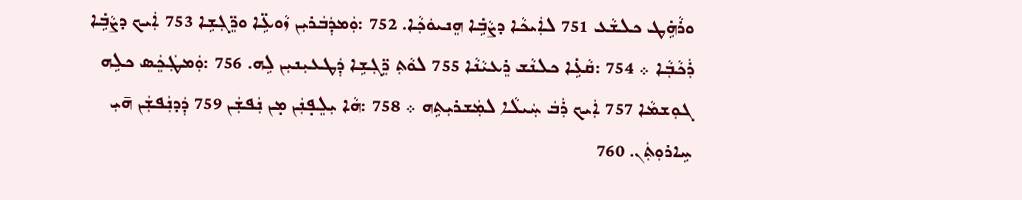ܘܪܵܗܹ̇ܛ ܟܠܫܵܥ 751 ܠܐܲܝܟܵܐ ܕܨܵܒܹ̇ܐ ܗܸܢܝܘܿܟܼܵܐ. 752 :ܘܲܡܕܲܒܿܪܝܼܢ ܙܵܘܥܹ̈ܐ ܘܪܸ̈ܓܼܫܹܐ 753 ܐܲܝܟ ܕܨܵܒܹ̇ܐ ܪܲܟܵܒܼܵܐ ܀ 754 :ܩܵܥܹ̇ܐ ܟܠܢܵܫ ܪܸܥܝܵܢܵܐ 755 ܠܘܵܬܼ ܪܸ̈ܓܼܫܹܐ ܕܲܛܥܝܼܢܝܼܢ ܠܹܗ. 756 :ܘܲܡܛܲܟܸܿܣ ܟܠܹܗ ܓܘܼܫܡܵܐ 757 ܐܲܝܟ ܪܲܒܿ ܚܲܝܠܵܐ ܠܡܲܫܪܝܼܬܹܗ ܀ 758 :ܗܵܐ ܝܼܠܸܦ̣ܢܲܢ ܡ̣ܢ ܢܲܦܫܲܢ 759 ܕܲܕܢܲܦܫܲܢ ܗ̄ܝܼ ܚܹܐܪܘܼܬܲܢ. 760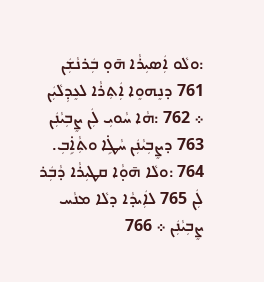:ܘܠܵܘ ܐܲܣܝܼܪܵܐ ܗ̄ܘ̣ ܒܲܪܢܵܫܲܢ 761 ܕܢܸܗܘܸܐ ܐܲܬܼܪܵܐ ܠܥܸܕܼܠܵܝܲܢ ܀ 762 :ܗܵܐ ܚܵܘܝܼ ܠܲܢ ܨܸܒܼܝܵܢܲܢ 763 ܕܨܸܒܼܝܵܢܲܢ ܚܵܛܹ̇ܐ ܘܬܼܵܐܹ̇ܒܼ. 764 :ܘܠܵܐ ܗ̄ܘ̣ܵܐ ܩܛܝܼܪܵܐ ܕܵܒܲܪ ܠܲܢ 765 ܠܐܲܝܕܵܐ ܕܠܵܐ ܡܢܵܚ ܨܸܒܼܝܵܢܲܢ ܀ 766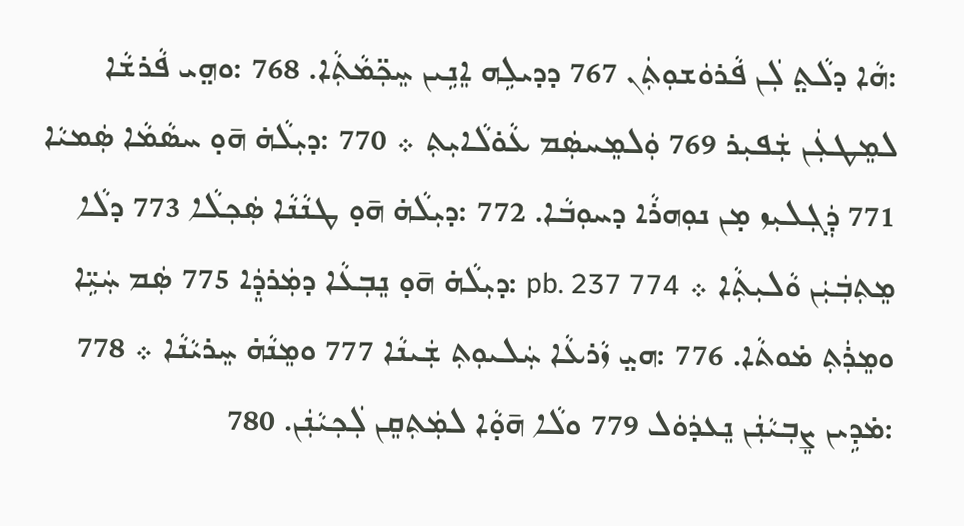:ܗܵܐ ܕܠܵܬ̤ ܠܲܢ ܦܵܪܘܿܫܘܼܬܲܢ 767 ܕܕܝܠܹܗ ܐܸܢܹܝܢ ܚܸܟܼ̈ܡܵܬܼܵܐ. 768 :ܘܗ̤ܝ ܦܵܪܫܵܐ ܠܡܸܛܥܲܢ ܫܲܦܝܼܪ 769 ܘܲܠܡܸܚܣܲܡ ܥܵܘ̇ܠܵܐܝܼܬܼ ܀ 770 :ܕܝܼܠܵܗ̇ ܗ̄ܘ̣ ܚܣܵܡܵܐ ܣܲܡܝܵܐ 771 ܕܲܓܼܠܝܼܙ ܡ̣ܢ ܢܘܼܗܪܵܐ ܕܚܘܼܒܵܐ. 772 :ܕܝܼܠܵܗ̇ ܗ̄ܘ̣ ܛܢܵܢܵܐ ܣܲܟܼܠܵܐ 773 ܕܠܵܐ ܡܸܬܼܒܲܝܲܢ ܘܵܠܝܼܬܼܵܐ ܀ pb. 237 774 :ܕܝܼܠܵܗ̇ ܗ̄ܘ̣ ܢܸܒܼܥܵܐ ܕܡܲܪܕܸܿܐ 775 ܣܲܡ ܚܲܝܹ̈ܐ ܘܡܸܪܲܬܼ ܡ̇ܘܬܵܐ. 776 :ܗܝ̤ ܙܵܪܥܵܐ ܚܲܠܝܘܼܬܼ ܫܲܝܢܵܐ 777 ܘܡܸܢܵܗ̇ ܚܸܪܝܵܢܵܐ ܀ 778 :ܡ̇ܕܹܝܢ ܨܸܒܼܝܵܢܲܢ ܢܸܥܕܿܘܿܠ 779 ܘܠܵܐ ܗ̄ܘ̣ܵܐ ܠܡܲܬܼܩܸܢ ܠܲܟܼܝܵܢܲܢ. 780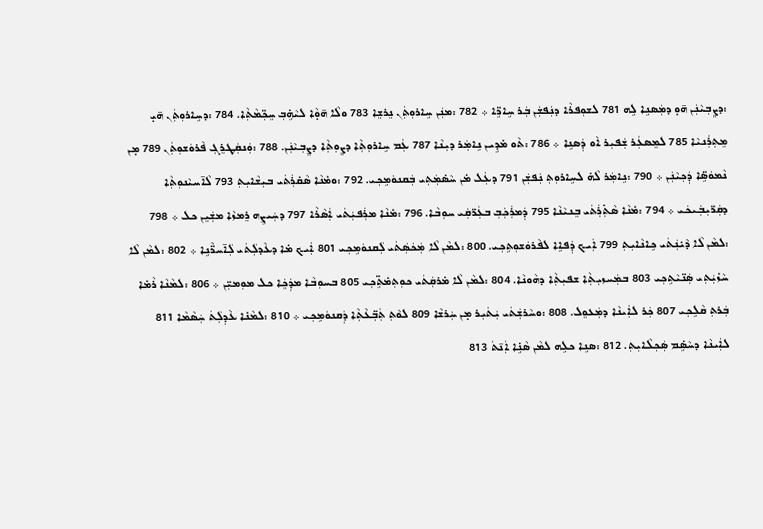:ܕܨܸܒܼܝܵܢܲܢ ܗ̄ܘ̣ ܕܡܲܣܢܹܐ ܠܹܗ 781 ܠܫܘܼܦܪܵܐ ܕܢܲܦܫܲܢ ܒܲܪ ܚܹܐܪܹ̈ܐ ܀ 782 :ܡܢܲܢ ܚܹܐܪܘܼܬܲܢ ܢܸܪܫܸܐ 783 ܘܠܵܐ ܗ̄ܘ̣ܵܐ ܠܝܵܗܹ̇ܒܼ ܚܸܟܼ̈ܡܵܬܼܵܐ. 784 :ܕܚܹܐܪܘܼܬܲܢ ܗ̄ܝ̣ ܡܸܬܼܪܲܢܝܵܐ 785 ܠܡܸܣܥܲܪ ܫܲܦܝܼܪ ܐܵܘ ܕܲܣܢܹܐ ܀ 786 :ܬܵܘ ܡ̇ܕܹܝܢ ܢܹܐܡܲܪ ܕܝܼܢܵܐ 787 ܥܲܡ ܚܹܐܪܘܼܬܼܵܐ ܕܨܸܘܼܬܼܵܐ ܕܨܸܒܼܝܵܢܲܢ. 788 :ܘܲܢܩܲܛܪܸܓܼ ܦܵܪܘܿܫܘܼܬܲܢ 789 ܡ̣ܢ ܢܵܡܘܿܣܹ̈ܐ ܕܲܟܼܝܵܢܲܢ ܀ 790 :ܢܹܐܡܲܪ ܠܵܗ̇ ܠܚܹܐܪܘܼܬܼ ܢܲܦܫܲܢ 791 ܕܥܲܠ ܡ̇ܢ ܚܵܣ̇ܡܲܬܼܝ ܒܲܩܢܘܿܡܹܟܼܝ. 792 :ܘܡ̇ܢܵܐ ܣܵܩ̇ܪܲܬܿܝ ܒܝܼܫܵܐܝܼܬܼ 793 ܠܵܐ̄ܚܝܵܢܘܼܬܼܵܐ ܕܩܲܪ̈ܝܼܒܲܝܟܿܝ ܀ 794 :ܡ̇ܢܵܐ ܣܵܬܼ̇ܪܲܬܿܝ ܒܸܢܝܵܢܵܐ 795 ܕܲܡܪܲܟܲܒܼ ܒܥܲܪ̈ܩܲܝ ܚܘܼܒܵܐ. 796 :ܡ̇ܢܵܐ ܡܪܲܦܝܲܬܿܝ ܐܲܣܵܪܵܐ 797 ܕܚܲܝܨܹܗ ܪܸܡܙܵܐ ܡܫܲܝܸܢ ܟܠ ܀ 798 :ܠܡܵܢ ܠܵܐ ܕܵܝ̇ܢܲܬܿܝ ܟܹܐܢܵܐܝܼܬܼ 799 ܐܲܝܟ ܕܲܦܐܹܐ ܠܦܵܪܘܿܫܘܼܬܹܟܼܝ. 800 :ܠܡܵܢ ܠܵܐ ܡܲܟܿܣܲܬܿܝ ܠܲܩܢܘܿܡܹܟܼܝ 801 ܐܲܝܟ ܡ̇ܐ ܕܥܵܕܠܲܬܿܝ ܠܲܐ̄ܚܪ̈ܵܢܹܐ ܀ 802 :ܠܡܵܢ ܠܵܐ ܚܵܙ̇ܝܲܬܼܝ ܣܲܢ̈ܝܵܬܹܟܼܝ 803 ܒܡܲܚܙܝܼܬܼܵܐ ܫܦܝܼܬܼܵܐ ܕܗܵܘܢܵܐ. 804 :ܠܡܵܢ ܠܵܐ ܡ̇ܪܩܲܬܿܝ ܟܘܼܬܼܡ̇ܬܹ̈ܟܼܝ 805 ܒܚܘܼܒܵܐ ܡܕܲܟܸܿܐ ܟܠ ܡܘܼܡܝܼ̈ܢ ܀ 806 :ܠܡܵܢܵܐ ܪܵܡ̇ܐ ܒܲܪܬܼ ܩܵܠܹܟܼܝ 807 ܟܲܪ ܠܐܲܝܢܵܐ ܕܡܲܥܘܸܠ. 808 :ܘܚܵܪܫܲܬܿܝ ܝܲܬܿܝܼܪ ܡ̣ܢ ܚܲܪܫܵܐ 809 ܠܘܵܬܼ ܬܲܒܼ̈ܥܵܬܼܵܐ ܕܲܩܢܘܿܡܹܟܼܝ ܀ 810 :ܠܡܵܢ̇ܐ ܥܵܕܼܠܲܬܿ ܚܲܣܵܡܵܐ 811 ܠܐܲܝܢܵܐ ܕܚܵܣܹ̇ܡ ܣܲܟܼܠܵܐܝܼܬܼ. 812 :ܣܢܹܐ ܟܠܹܗ ܠܡܵܢ ܣܵܢܹ̇ܐ ܐܲܢ̄ܬܿ 813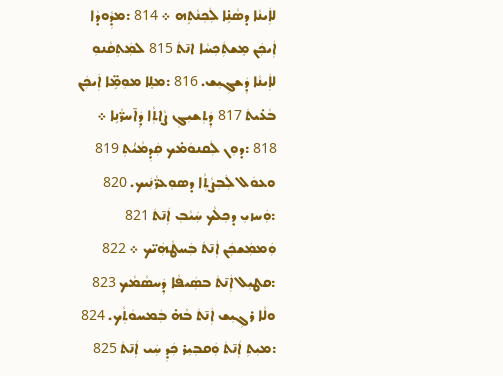ܠܐܲܝܢܵܐ ܕܣܵܢܹ̇ܐ ܠܲܟܼܢܵܬܹܗ ܀ 814 :ܡܕܼܵܘܕܵܐ ܐܲܝܟܲܢ ܡܸܫܬܲܟܼܚܵܐ ܐܢ̄ܬܿ 815 ܠܡܲܬܼܩܵܢܘܼ ܠܐܲܝܢܵܐ ܕܲܫܓܼܝܼܫ. 816 :ܡܠܸܐ ܡܘܼܡܹ̈ܐ ܐܲܝܟܲܢ ܒܵܥ̇ܝܬܿ 817 ܕܲܬܼܫܝܼܓܼ ܨܵܐܬܼܵܐ ܕܲܐ̄ܚܪ̈ܵܢܹܐ ܀ 818 :ܕܘܼܢ ܠܲܩܢܘܿܡ̇ܟ ܩܲܕܼܡܵܝܑܬܼ 819 ܘܥܘܿܠ ܠܲܒܼܨܵܬܼܵܐ ܕܣܘܼܥܪ̈ܵܢܲܝܟ. 820 :ܘܲܚܙܝܼ ܕܟܼܠܵܟ ܚܲܝܵܒܼ ܐܲܢ̄ܬܿ 821 ܘܲܡܡܲܫܟܲܢ ܐܲܢ̄ܬܿ ܒܲܚܛܵܗܲܝ̈ܟ ܀ 822 :ܩܛܝܼܠ ܐܲܢ̄ܬܿ ܒܣܲܝܦܵܐ ܕܲܚܣܵܡܵܟ 823 ܘܠܵܐ ܪܓܼܝܼܫ ܐܲܢ̄ܬܿ ܒܵܗ̇ ܒܲܡܚܘܿܬܼܵܟ. 824 :ܡܝܼܬܼ ܐܲܢ̄ܬܿ ܘܲܩܒܼܝܼܪ ܟܲܕܼ ܚܲܝ ܐܲܢ̄ܬܿ 825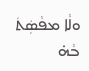ܘܠܵܐ ܡܦܵܣܲܬܿ ܒܵܗ̇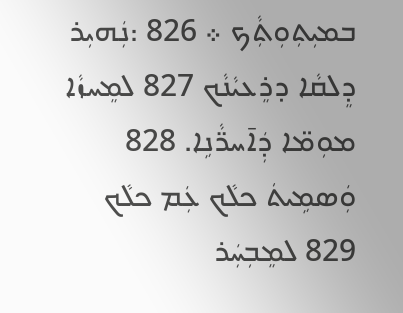ܒܡܝܼܬܼܘܼܬܼܵܟ ܀ 826 :ܢܲܗܝܼܪ ܕܸܠܩܵܐ ܕܪܸܥܝܵܢܵܟ 827 ܠܡܸܚܙܵܐ ܡܘܼܡ̈ܐ ܕܲܐ̄ܚܪ̈ܵܢܹܐ. 828 ܘܲܣܡܹܝܬܿ ܟܠܵܟ ܥܲܡ ܟܠܵܟ 829 ܠܡܸܒܼܚܲܪ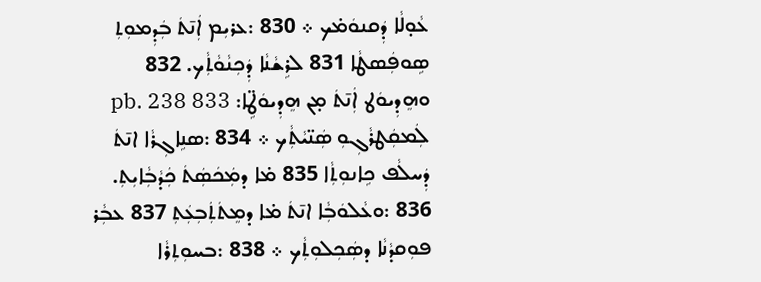ܥܵܘ̣ܠܵܐ ܕܲܩܢܘܿܡ̇ܟ ܀ 830 :ܥܪܝܼܡ ܐܲܢ̄ܬܿ ܒܲܕܼܡܘܼܬܼ ܣܹܘܦܲܣܛܵܐ 831 ܠܪܹܫܵܢܵܐ ܕܲܟܼܢܵܘܵܬܼܵܟ. 832 ܘܗܸܕܼܝܘܿܛ ܐܲܢ̄ܬܿ ܡ̣ܢ ܗܸܕܼܝܘܿܛܹ̈ܐ: pb. 238 833 ܠܲܡܩܲܛܪܵܓܼܘܼ ܣܲܢ̈ܝܵܬܼܵܟ ܀ 834 :ܣܢܹܐܓܼܪܵܐ ܐܢ̄ܬܿ ܕܲܚܠܵܦ ܟܹܐܢܘܼܬܼܵܐ 835 ܡ̇ܐ ܕܡܲܟܿܣܲܬܿ ܟܲܕܵܒܼܵܐܝܼܬܼ. 836 :ܘܥܵܠܘܿܒܼܵܐ ܐܢ̄ܬܿ ܡ̇ܐ ܕܡܸܬܿܬܲܒܼܥܲܬܼ 837 ܥܒܼܵܪ ܦܘܼܩܕܵܢܵܐ ܕܣܲܟܼܠܘܼܬܼܵܟ ܀ 838 :ܒܚܘܼܬܼܪܵܐ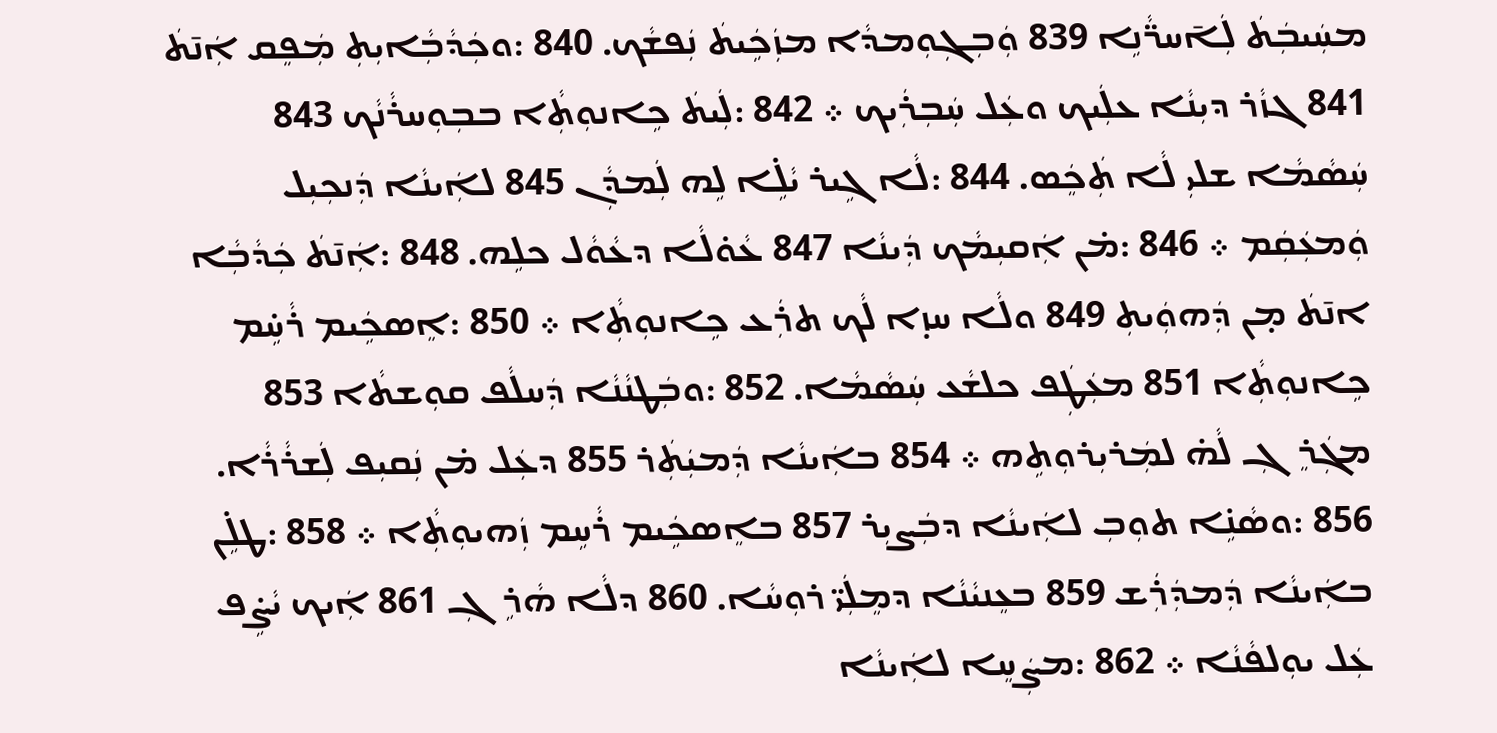ܡܚܲܝܒܲܬܿ ܠܲܐ̄ܚܪ̈ܵܢܹܐ 839 ܘܲܒܼܓܼܘܼܡܕܵܐ ܡܙܲܟܹܿܝܬܿ ܢܲܦܫܵܟ. 840 :ܘܟܲܕܵܒܼܵܐܝܼܬܼ ܡܲܦܸܩ ܐܲܢ̄ܬܿ 841 ܓܙܵܪ ܕܝܼܢܵܐ ܥܠܲܝܟ ܘܥܲܠ ܚܲܒܼܪܲܝܟ ܀ 842 :ܠܲܝܬܿ ܟܹܐܢܘܼܬܼܵܐ ܒܒܼܘܼܚܪܵܢܵܟ 843 ܚܲܣܵܡܵܐ ܫܠܝܼ ܠܵܐ ܬܲܟܸܿܣ. 844 :ܠܵܐ ܓܹܝܪ ܝܵܠܹ̇ܐ ܠܹܗ ܠܲܡܕܼܵܢ 845 ܠܐܲܝܢܵܐ ܕܲܢܟܼܝܼܠ ܘܲܡܥܲܩܲܡ ܀ 846 :ܡ̇ܢ ܐܲܩܝܼܡܵܟ ܕܲܝܢܵܐ 847 ܥܵܘ̇ܠܵܐ ܕܥܵܘܵܠ ܟܠܹܗ. 848 :ܐܲܢ̄ܬܿ ܟܲܕܵܒܼܵܐ ܐܢ̄ܬܿ ܡ̣ܢ ܕܲܗܘܲܝܬܼ 849 ܘܠܵܐ ܚܙ̣ܐ ܠܵܟ ܬܪܲܥ ܟܹܐܢܘܼܬܼܵܐ ܀ 850 :ܐܸܣܟܹܿܝܡ ܪܵܚܹ̇ܡ ܟܹܐܢܘܼܬܼܵܐ 851 ܡܥܲܛܲܦ ܟܠܫܵܥ ܚܲܣܵܡܵܐ. 852 :ܘܒܲܛܢܵܢܵܐ ܕܲܚܠܵܦ ܩܘܼܫܬܵܐ 853 ܡܓܲܪܸܓܼ ܠܵܗ̇ ܠܡܲܪܝܼܪܘܼܬܹܗ ܀ 854 ܒܐܲܝܢܵܐ ܕܲܡܝܲܬܲܪ 855 ܕܥܲܠ ܡ̇ܢ ܢܲܩܝܼܦ ܠܲܫܪܵܪܵܐ. 856 :ܘܣܵܢܹ̇ܐ ܬܘܼܒܼ ܠܐܲܝܢܵܐ ܕܒܲܨܝܼܪ 857 ܒܐܸܣܟܹܿܝܡ ܪܵܚܹܡ ܙܲܗܝܘܼܬܼܵܐ ܀ 858 :ܛܠܹ̇ܢ ܒܐܲܝܢܵܐ ܕܲܡܕܲܪܲܫ 859 ܒܥܸܢܝܵܢܵܐ ܕܡܸܠܲܝ̈ ܪܘܼܚܵܐ. 860 ܕܠܵܐ ܗܵܪܹܓܼ 861 ܐܲܝܟ ܝܵܨܹ̇ܦ ܥܲܠ ܝܘܼܠܦܵܢܵܐ ܀ 862 :ܡܨܲܚܸܐ ܠܐܲܝܢܵܐ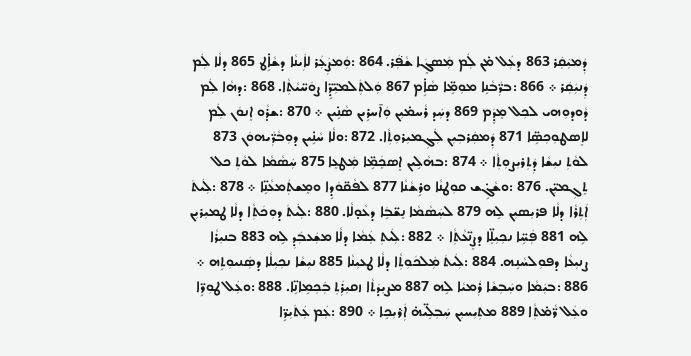ܕܲܡܝܲܩܲܪ 863 ܕܥܲܠ ܡ̇ܢ ܠܲܡ ܡܲܣܓܸܿܐ ܫܵܦܲ݁ܪ. 864 :ܘܲܡܨܲܥܲܪ ܠܐܲܝܢܵܐ ܕܫܵܐܹ̇ܛ 865 ܕܠܵܐ ܠܲܡ ܕܲܢܝܲܩܲܪ ܀ 866 :ܒܪ̈ܲܒܵܢܹܐ ܡܘܼܡܹ̈ܐ ܣܵܐܹ̇ܡ 867 ܘܲܠܬܲܠܡܝܼ̈ܕܹ̈ܐ ܨܘܿܚ̈ܝܵܬܼܵܐ. 868 :ܕܗܵܐ ܠܲܡ ܕܵܘܕܘܼܗܝ ܠܟܼܠ ܡܸܕܸܿܡ 869 ܕܚܲܕ ܪܵܚܡ̇ܝܼܢ ܘܲܐ̄ܚܪܹܝܢ ܣܵܢܹ̇ܝܢ ܀ 870 :ܫܪ̣ܵܘ ܐܸܢܘܿܢ ܠܲܡ ܠܐܸܣܛܘܼܟܼܣܹ̈ܐ 871 ܕܲܡܩܲܪܒܼܝܼܢ ܠܲܓܼܡܝܼܪܘܼܬܼܵܐ. 872 :ܘܠܵܐ ܚܵܢܹ̇ܝܢ ܕܘܼܒܵܪ̈ܲܝܗܘܿܢ 873 ܠܘܵܬܼ ܢܝܼܫܵܐ ܕܲܬܼܪܝܼܨܘܼܬܼܵܐ ܀ 874 :ܒܗܵܠܹܝܢ ܐܸܣܟܸܿܡܹ̈ܐ ܡܲܛܥܸܐ 875 ܚܲܣܵܡܵܐ ܠܘܵܬܼ ܟܠ ܬܸܓܼܡܝܼ̈ܢ. 876 :ܘܫܵܓܹ̇ܫ ܩܘܼܛܢܵܐ ܘܪܹܫܵܢܵܐ 877 ܠܦܵܩ̈ܘܿܕܹܐ ܘܡܸܫܬܲܡܥܵܢܹ̈ܐ ܀ 878 :ܠܲܝܬܿ ܐܲܬܼܪܵܐ ܕܠܵܐ ܦܪܝܼܣܝܼܢ ܠܹܗ 879 ܠܚܲܣܵܡܵܐ ܢܸܫ̈ܒܹܿܐ ܕܥܵܘ̣ܠܵܐ. 880 :ܠܲܝܬܿ ܕܘܼܟܿܬܼܵܐ ܕܠܵܐ ܛܡܝܼܪܝܼܢ ܠܹܗ 881 ܦܲܚܹ̈ܐ ܢܟܼܝܼܠܹ̈ܐ ܕܨܸܢ̈ܥܵܬܼܵܐ ܀ 882 :ܠܲܝܬܼ ܥܲܡܵܐ ܕܠܵܐ ܡܫܲܥܒܲܕܼ ܠܹܗ 883 ܒܢܝܼܪܵܐ ܨܢܝܼܥܵܐ ܕܦܘܼܠܚܵܢܹܗ. 884 :ܠܲܝܬܿ ܡܲܠܟܿܘܼܬܼܵܐ ܕܠܵܐ ܛܥܝܼܢܵܐ 885 ܢܝܼܫܵܐ ܢܟܼܝܼܠܵܐ ܕܣܲܢܝܘܼܬܹܗ ܀ 886 :ܒܝܲܡܵܐ ܘܚܲܒܼܫܵܐ ܪܲܡܝܵܐ ܠܹܗ 887 ܡܨܝܼܕܿܬܵܐ ܙܩܝܼܪܲܬܼ ܒܲܟܼܡܹܐܢܹ̈ܐ. 888 :ܘܥܲܠ ܛܘܼܪܹ̈ܐ ܘܥܲܠ ܪ̈ܵܡ̇ܬܼܵܐ 889 ܡܬܼܝܼܚܝܼܢ ܚܲܒܼܠܹ̈ܝܗ̇ ܐܲܪ݁ܝܼܟܹܐ ܀ 890 :ܥܲܡ ܥܲܬܿܝܼܪܹ̈ܐ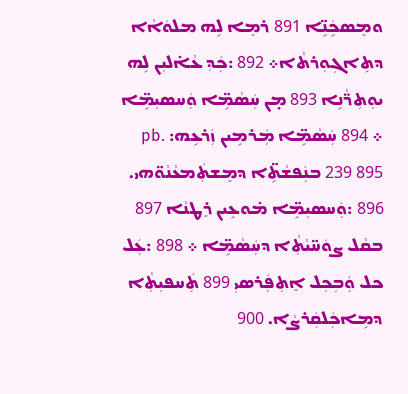ܘܡܸܣܟܹܿܢܹ̈ܐ 891 ܪܡܸܐ ܠܹܗ ܡܠܘܿܐܵܐ ܕܬܹܐܓܼܘܼܪܬܵܐ܀ 892 :ܟܲܕܼ ܥܵܐ̇ܠܝܼܢ ܠܹܗ ܝܘܼܬܼܪ̈ܵܢܹܐ 893 ܡ̣ܢ ܚܲܣܵܡܹ̈ܐ ܘܲܚܣܝܼܡܹ̈ܐ ܀ 894 ܚܲܣܵܡܹ̈ܐ ܡܲܪܡܹܝܢ ܙܲܪܥܹܗ: pb. 239 895 ܒܢܲܦܫܵܬܹ̈ܐ ܕܡܸܫܬܲܡܥܵܢܵܘ̈ܗܝ. 896 :ܘܲܚܣܝܼܡܹ̈ܐ ܡ̇ܘܥܹܝܢ ܪܸܛܢܵܐ 897 ܒܩܵܠ ܨܘܿܚ̈ܝܵܬܼܵܐ ܕܚܲܣܵܡܹ̈ܐ ܀ 898 :ܥܲܠ ܟܠ ܘܲܒܼܟܼܠ ܐܸܬܼܦܲܪܣܝܼ 899 ܬܲܚܦܝܼܬܼܵܐ ܕܡܹܐܟܲܠܩܲܪܨܵܐ. 900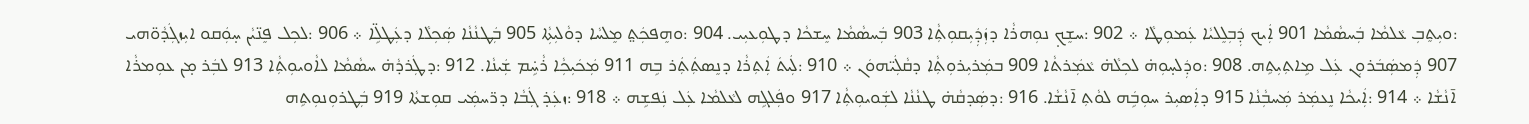:ܘܝܼܬܸܒܼ ܥܵܠܡܵܐ ܒܲܚܣܵܡܵܐ 901 ܐܲܝܟ ܕܲܒܼܠܸܠܝܵܐ ܥܲܡܘܼܛܵܐ ܀ 902 :ܚܫܸܟ̣ ܢܘܼܗܪܵܐ ܕܙܲܕܲܝܼܩܘܼܬܼܵܐ 903 ܒܲܚܣܵܡܵܐ ܚܸܫܟܵܐ ܕܛܘܼܥܝܼܝ. 904 :ܘܗܸܦܟܲܬ̤ ܡܸܠܚܵܐ ܕܘܵܠܝܼܬܼܵܐ 905 ܒܲܛܢܵܢܵܐ ܣܲܟܼܠܵܐ ܕܥܲܛܠܹ̈ܐ ܀ 906 :ܠܟܼܠ ܦܸܢ̈ܝܵܢ ܚ̣ܘܲܩܘ ܐܝܼܙܓܲܕܵܘ̈ܗܝ 907 ܕܲܡܣܲܒܿܪܘܼܢ ܥܲܠ ܡܹܐܬܼܝܼܬܹܗ. 908 :ܘܕܲܠܚ̣ܘܼܗ̇ ܠܟܼܠܵܗ̇ ܥܵܡܲܪܬܵܐ 909 ܒܡܲܪܝܼܪܘܼܬܼܵܐ ܕܩܵܠܲܝ̈ܗܘܿܢ ܀ 910 :ܠܲܝܬܿ ܐܲܬܼܪܵܐ ܕܢܸܣܬܲܬܲܪ ܒܹܗ 911 ܡܲܟܿܝܼܟܼܵܐ ܪܵܚܹ̇ܡ ܫܲܝܢܵܐ. 912 :ܕܛܲܪܕܵܗ̇ ܚܣܵܡܵܐ ܠܐܵܘܝܘܼܬܼܵܐ 913 ܠܒܲܪ ܡ̣ܢ ܥܘܼܡܪܵܐ ܐ̄ܢܵܫܵܐ ܀ 914 :ܐܲܝܟܵܐ ܢܸܥܡܲܪ ܡܲܚܒܼܵܢܵܐ 915 ܕܐܲܣܝܼܪ ܚܘܼܒܹܿܗ ܠܘܵܬܼ ܐ̄ܢܵܫܵܐ. 916 :ܕܣܲܕܩܵܗ̇ ܛܢܵܢܵܐ ܠܫܲܘܝܘܼܬܼܵܐ 917 ܘܦܲܠܓܹܗ ܠܥܵܠܡܵܐ ܥܲܠ ܢܲܦܫܹܗ ܀ 918 :ܙܥܲܪ̣ ܓܲܒܵܐ ܕܪ̈ܚܡܲܝ ܩܘܼܫܬܵܐ 919 ܒܲܛܪܘܼܢܘܼܬܹܗ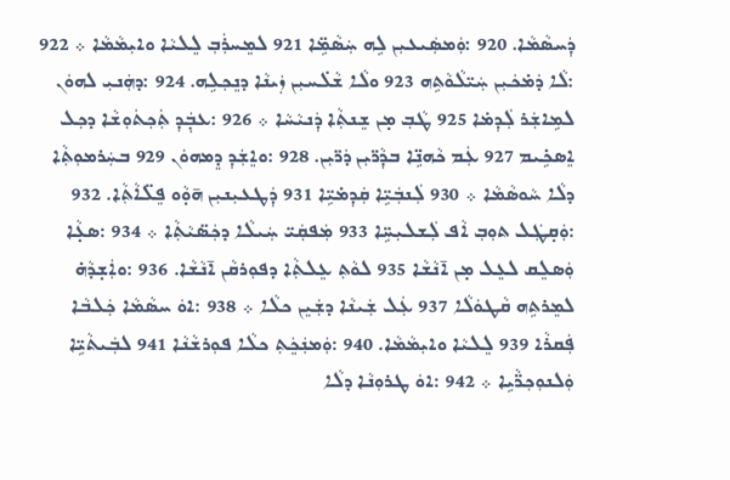ܕܲܚܣܵܡܵܐ. 920 :ܘܲܡܣܲܝܥܝܼܢ ܠܹܗ ܚܲܣܵܡܹ̈ܐ 921 ܠܡܸܚܪܲܒܼ ܠܸܠܝܵܐ ܘܐܝܼܡܵܡܵܐ ܀ 922 :ܠܵܐ ܕܿܡ̇ܟܿܝܼܢ ܚܲܝ̈ܠܵܘܵܬܹܗ 923 ܘܠܵܐ ܫܵܠ̇ܚܝܼܢ ܙܲܝܢܵܐ ܕܢܸܟܼܠܹܗ. 924 :ܕܗܲܢܝܼ ܠܗܘܿܢ ܠܡܹܐܫܲܪ ܠܲܕܼܡ̇ܐ 925 ܛܵܒܼ ܡ̣ܢ ܫܸܢܬܼܵܐ ܕܲܢܝܵܚܵܐ ܀ 926 :ܥܒ݂ܲܕܼ ܬܲܟܼܬܿܘܼܫܵܐ ܕܟܼܠ ܐܸܣܟܹ̇ܝܡ 927 ܥܲܡ ܟܵܗܢܹ̈ܐ ܒܕܼܵܪ̈ܝܼܢ ܕܿܪ̈ܝܼܢ. 928 :ܘܐܸܫܲܕܼ ܕܸܡܗܘܿܢ 929 ܒܚܲܪܡܘܼܬܼܵܐ ܕܠܵܐ ܚܵܘܣܵܡܵܐ ܀ 930 ܠܲܢܒܲܝܹ̈ܐ ܩܲܕܼܡ̇ܝܹ̈ܐ 931 ܕܲܛܥܝܼܢܝܼܢ ܗ̄ܘ̣ܵܘ ܦܸܠ̈ܐܵܬܼܵܐ. 932 :ܘܲܩ̣ܛܲܠ ܬܘܼܒܼ ܐܵܦ ܠܲܫܠܝܼܚܹ̈ܐ 933 ܡܲܦܩܲܝ̈ ܚܲܝܠܵܐ ܕܟܲܣ̈ܝܵܬܼܵܐ ܀ 934 :ܣܥ̣ܵܐ ܘܲܣܠܸܩ ܠܥܸܠ ܡ̣ܢ ܐ̄ܢܵܫܵܐ 935 ܠܘܵܬܼ ܥܸܠܬܼܵܐ ܕܦܘܼܪܩܵܢ ܐ̄ܢܵܫܵܐ. 936 :ܘܐܲܫ̣ܕܵܗ̇ ܠܡܸܪܬܹܗ ܩܵܛܘܿܠܵܐ 937 ܥܲܠ ܫܲܝܢܵܐ ܕܫܲܝܸܢ ܟܠܵܐ ܀ 938 :ܐܘܿ ܚܣܵܡܵܐ ܟܲܠܒܵܐ ܦܲܩܪܵܐ 939 ܠܸܠܝܵܐ ܘܐܝܼܡܵܡܵܐ. 940 :ܘܲܡܢܲܟܸܿܬܼ ܟܠܵܐ ܦܘܼܪܫܵܢܵܐ 941 ܠܒܲܝܬܵܝܹ̈ܐ ܘܲܠܢܘܼܟܼܪ̈ܵܝܹܐ ܀ 942 :ܐܘܿ ܛܪܘܼܢܵܐ ܕܠܵܐ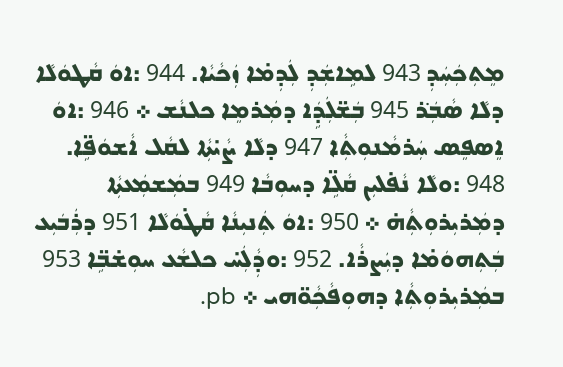ܡܸܬܼܟܲܚܲܕܼ 943 ܠܡܹܐܫܲܕܼ ܠܲܕܼܡ̇ܐ ܙܲܟܵܝܵܐ. 944 :ܐܘܿ ܩܵܛܘܿܠܵܐ ܕܠܵܐ ܣܵܒܲ݁ܪ 945 ܒܲܫ̈ܠܲܕܹܿܐ ܕܡܲܪܡܸܐ ܟܠܢܵܫ ܀ 946 :ܐܘܿ ܐܸܣܦܸܣ ܚܲܪܡܵܢܘܼܬܼܵܐ 947 ܕܠܵܐ ܨܵܝ̇ܬܼܵܐ ܠܩܵܠ ܐܵܫܘܿܦܹ̈ܐ. 948 :ܘܠܵܐ ܢܵܦ̇ܠܝܼܢ ܩܵܠܹ̈ܐ ܕܚܘܼܒܵܐ 949 ܒܡܲܫܡܲܥܬܼܵܐ ܕܡܲܪܝܼܪܘܼܬܼܵܗ̇ ܀ 950 :ܐܘܿ ܬܲܢܝܼܢܵܐ ܩܵܛ̇ܘܿܠܵܐ 951 ܕܪܲܒܿܝܼܥ ܒܲܬܼܗܘܿܡ̇ܐ ܕܝܲܨܪܵܐ. 952 :ܘܕܼܵܠܲܚ̇ ܟܠܫܵܥ ܚܘܼܫ̇ܒܹ̈ܐ 953 ܒܡܲܪܝܼܪܘܼܬܼܵܐ ܕܗܘܼܦܵܟܼܵܘ̈ܗܝ ܀ pb.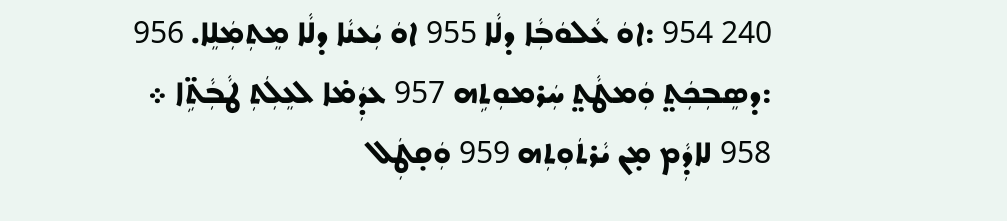240 954 :ܐܘܿ ܥܵܠܘܿܒܼܵܐ ܕܠܵܐ 955 ܐܘܿ ܝܲܥܢܵܐ ܕܠܵܐ ܡܸܬܼܡܲܠܸܐ. 956 :ܕܣܸܒܼܟܲܬ̤ ܘܲܡܛܵܬ̤ ܚܲܪܡܘܼܬܹܗ 957 ܥܕܲܡ̇ܐ ܠܥܸܠܲܬܼ ܛܵܒܼܵܬܹ̈ܐ ܀ 958 ܠܐܕܼܵܡ ܡ̣ܢ ܝܵܪܬܿܘܼܬܼܗ 959 ܘܲܩ̣ܛܲܠ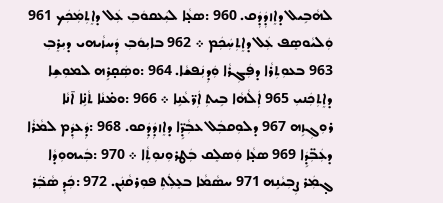ܠܗܵܒܹܝܠ ܕܐܸܙܕܲܕܲܩ. 960 :ܣܥ̣ܵܐ ܠܝܲܥܩܘܿܒܼ ܥܲܠ ܕܐܸܬܼܡܲܟܲܟ 961 ܘܲܠܝܵܘܣܸܦ ܥܲܠ ܕܐܸܬܼܚܲܟܲܡ ܀ 962 ܒܐܝܼܘܿܒܼ ܕܲܚܙܵܝܗܝ ܕܝܼܪܸܒܼ 963 ܒܥܘܼܬܼܪܵܐ ܕܦܲܓܼܪܵܐ ܘܲܕܼܢܲܦܫܵܐ. 964 :ܘܣܲܩ̣ܪܹܗ ܠܡܘܼܫܹܐ ܕܐܸܬܼܟܲܢܝܼ 965 ܐܲܠܵܗܵܐ ܒܹܝܬܼ ܐܲܪ̈ܥܵܢܹܐ ܀ 966 :ܘܡ̇ܢܵܐ ܬܵܢܹ̇ܐ ܐ̄ܢܵܐ ܪܘܼܓܼܙܹܗ 967 ܕܠܘܼܩܒܲܠ ܥܒܼܵܕܹ̈ܐ ܕܐܸܙܕܲܕܲܩܘ. 968 :ܕܲܥܕܲܡ ܠܡܵܪܵܐ ܕܥܲܒܼ̈ܕܹܿܐ 969 ܣܥ̣ܵܐ ܘܲܣܠܸܩ ܒܲܛܪܘܼܢܘܼܬܼܵܐ ܀ 970 :ܒܲܝܗܘܼܕܵܐ ܓ̣ܡܲܪ ܨܼܒܼܝܵܢܹܗ 971 ܚܣܵܡܵܐ ܒܥܸܠܲܬܼ ܦܘܼܪܩܵܢܲܢ. 972 :ܟܲܕܼ ܣܵܒܲ݁ܪ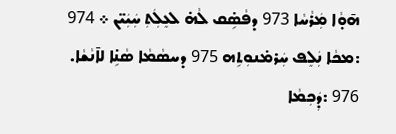ܗ̄ܘ̣ܵܐ ܡܲܪܵܚܵܐ 973 ܕܦܵܣܹ̇ܩ ܠܵܗ̇ ܠܥܸܠܲܬܼ ܚܲܝܲܝ̈ܢ ܀ 974 :ܡܟܵܐ ܢܲܠܸܦ ܚܲܪܡ̇ܢܘܼܬܹܗ 975 ܕܚܣܵܡܵܐ ܣܵܢܹ̇ܐ ܠܐ̄ܢܵܫܵܐ. 976 :ܕܲܟܼܡܵܐ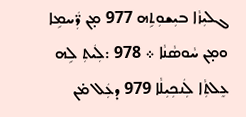ܓܠܝܼܙܵܐ ܒܝܼܫܘܼܬܹܗ 977 ܡ̣ܢ ܪ̈ܲܚܡܹܐ ܘܡ̣ܢ ܚܵܘܣܵܢܵܐ ܀ 978 :ܠܲܝܬܼ ܠܹܗ ܥܸܠܬܼܵܐ ܠܲܢܟܼܝܼܠܵܐ 979 ܕܥܲܠ ܡ̇ܢ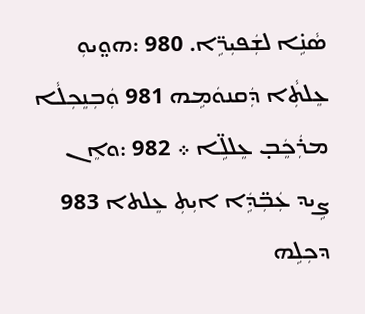ܣܵܢܹ̇ܐ ܠܫܲܦܝܼܪܹ̈ܐ. 980 :ܗܘ̤ܝܘܼ ܥܸܠܬܼܵܐ ܕܲܩܢܘܿܡܹܗ 981 ܘܲܒܼܢܸܟܼܠܵܐ ܡܪܲܟܸܿܒ̣ ܥܸܠܠܹ̈ܐ ܀ 982 :ܘܐܸܢ ܨܹܝܕ ܥܲܒܼ̈ܕܹܿܐ ܐܝܼܬܼ ܥܸܠܬܐ 983 ܕܟܼܠܹܗ